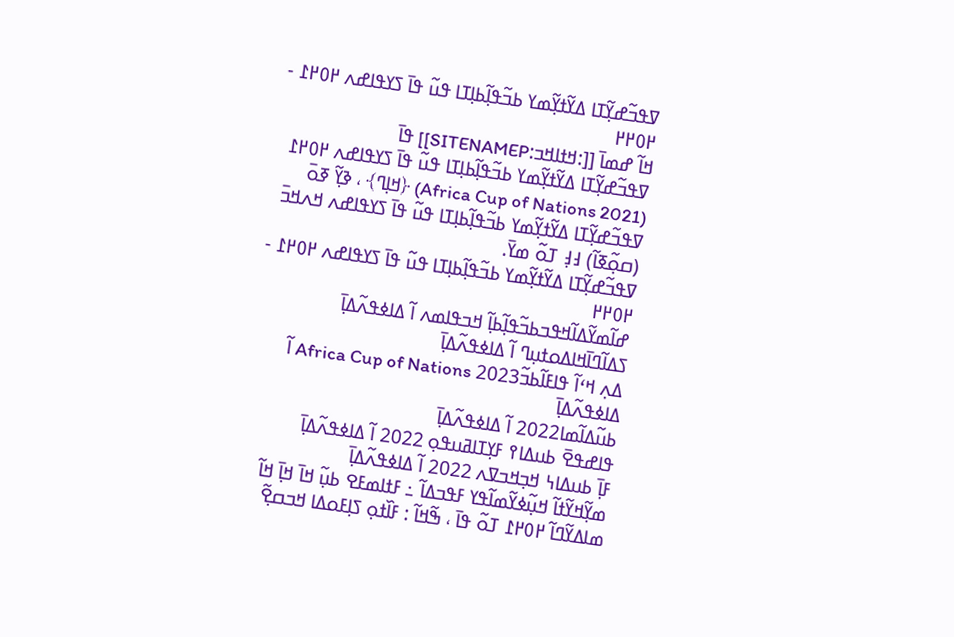ߜߟߏ߬ߝߌ߲߬ߠߊ ߡߌ߬ߙߌ߲߬ߘߌ ߕߏ߬ߟߊ߲߬ߕߊ߲ߠߊ ߟߎ߬ ߟߊ߫ ߖߌߟߊߝߍ ߂߀߂߁ - ߂߀߂߂
ߞߊ߬ ߝߘߊ߫ [[:ߞߙߊߞߏ:SITENAMEP]] ߟߊ߫
ߜߟߏ߬ߝߌ߲߬ߠߊ ߡߌ߬ߙߌ߲߬ߘߌ ߕߏ߬ߟߊ߲߬ߕߊ߲ߠߊ ߟߎ߬ ߟߊ߫ ߖߌߟߊߝߍ ߂߀߂߁ (Africa Cup of Nations 2021) ﴿ߞߊ߲ߣ﴾ ، ߢߌ߲߬ ߧߋ߫ ߜߟߏ߬ߝߌ߲߬ߠߊ ߡߌ߬ߙߌ߲߬ߘߌ ߕߏ߬ߟߊ߲߬ߕߊ߲ߠߊ ߟߎ߬ ߟߊ߫ ߖߌߟߊߝߍ ߞߍߞߏ߫ (ߛߋ߲߬ߧߊ߬) ߃߃߲ ߠߋ߬ ߘߌ߫.
ߜߟߏ߬ߝߌ߲߬ߠߊ ߡߌ߬ߙߌ߲߬ߘߌ ߕߏ߬ߟߊ߲߬ߕߊ߲ߠߊ ߟߎ߬ ߟߊ߫ ߖߌߟߊߝߍ ߂߀߂߁ - ߂߀߂߂
ߝߊ߬ߘߌ߬ߡߊ߬ߞߟߏߕߏ߬ߟߊ߲߬ߕߊ߲߬ ߞߏߟߊߘߍ ߊ߬ ߡߊߦߟߍ߬ߡߊ߲߫
ߖߡߊ߬ߣߊ߫ߞߊߡߋߙߎ߲ߣ ߊ߬ ߡߊߦߟߍ߬ߡߊ߲߫
ߡߍ߲ ߞߵߊ߬ ߟߊߓߊ߬ߕߏ߬2023 Africa Cup of Nations ߊ߬ ߡߊߦߟߍ߬ߡߊ߲߫
ߕߎ߬ߡߊ߬ߘߊ2022 ߊ߬ ߡߊߦߟߍ߬ߡߊ߲߫
ߟߊߝߟߐ߫ ߕߎߡߊ߉ ߓߌ߲ߠߊߥߎߟߋ߲ 2022 ߊ߬ ߡߊߦߟߍ߬ߡߊ߲߫
ߓߊ߲߫ ߕߎߡߊ߆ ߞߏ߲ߞߏߜߍ 2022 ߊ߬ ߡߊߦߟߍ߬ߡߊ߲߫
ߘߌ߲߬ߞߌ߬ߙߊ߬ ߞߎ߲߬ߦߌ߬ߘߊ߬ߟߌ ߓߟߏߡߊ߬ ߸ ߓߙߊߘߓߐ ߕߎ߲߬ ߞߊ߫ ߞߊ߲߫ ߞߊ߬ ߘߊߡߌ߬ߣߊ߬ ߂߀߂߁ ߠߋ߬ ߟߊ߫ ، ߒ߬ߞߊ߬ : ߓߊ߰ߙߋ߲ ߖߊ߲ߓߋߡߊ ߞߏߛߐ߲߬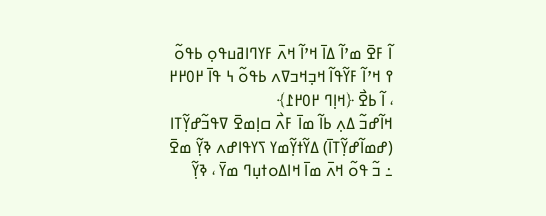ߊ߬ ߓߐ߫ ߘߴߊ߬ ߡߊ߫ ߞߴߊ߬ ߞߍ߫ ߓߌߣߊߥߎߟߋ߲ ߕߟߋ߬ ߉ ߞߴߊ߬ ߓߌ߬ߟߊ߬ ߞߏ߲ߞߏߜߍ ߕߟߋ߬ ߆ ߟߊ߫ ߂߀߂߂ ، ߊ߬ ߕߐ߯ ﴿ߞߊ߲ߣ ߂߀߂߁﴾
ߞߊ߬ߝߏ߬ ߡߍ߲ ߕߊ߬ ߘߊ߫ ߓߍ߯ ߛߊ߲ߘߐ߫ ߜߟߏ߬ߝߌ߲߬ߠߊ (ߝߘߊ߬ߝߌ߲߬ߠߊ߫) ߡߌ߬ߙߌ߲߬ߘߌ ߖߌߟߊߝߍ ߢߌ߲߬ ߘߐ߫ ߸ ߏ߬ ߟߋ߬ ߞߍ߫ ߘߊ߫ ߞߊߡߋߙߎ߲ߣ ߘߌ߫ ، ߢߌ߲߬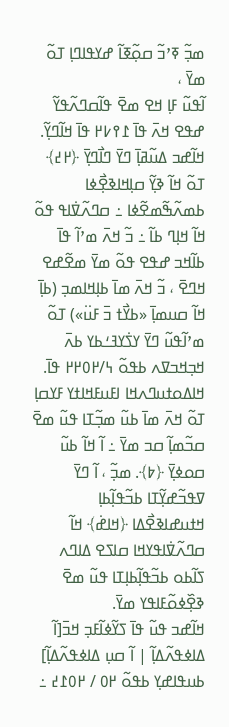ߘߏ߲߬ ߧߴߏ߬ ߛߋ߲߬ߧߊ߬ ߝߌߟߊߣߊ߲ ߠߋ߬ ߘߌ߫ ،
ߊ߬ߟߎ߬ ߓߊ߲ ߞߐ ߘߐ߫ ߟߊ߬ߛߣߍ߬ߟߌ߬ ߝߟߐ ߞߍ߫ ߟߊ߫ ߁߉߇߂ ߟߊ߫ ߞߊ߬ߣߌ߲߬.
ߞߊ߬ߝߏ ߡߎ߬ߥߊ߲߫ ߣߌ߫ ߣߊ߯ߣߌ߲߫ ﴿߂߄﴾ ߠߋ߬ ߞߊ߬ ߢߌ߲߬ ߛߊ߲ߞߊߢߐ߲߯ߦߊ ߕߘߍ߬ߒ߬ߘߐ߬ߦߊ ߸ ߛߣߍ߬ߜ߭ߊߟ ߟߋ߬ ߞߊ߬ ߞߊ߲ߣ ߕߊ߬ ߸ ߏ߬ ߞߍ߫ ߘߴߊ߬ ߟߊ߫ ߕߊ߬ߞߏ ߝߟߐ ߟߋ߬ ߘߌ߫ ߘߐ߬ߝߐ ߞߣߐ߫ ، ߏ߬ ߞߍ߫ ߘߊ߫ ߕߊ߲ߞߊߘߏ߲ (ߕߊ߲߫ ߞߊ߬ ߛߎߘߊ߲߫ «ߕߌ߯ߙ ߏ߫ ߓߎ߳») ߠߋ߬ ߘߴߊ߬ߟߎ߬ ߣߌ߫ ߌߖ߭ߌߔߑߕߌ ߕߍ߫ ߞߏ߲ߞߏߜߍ ߕߟߋ߬ ߆/߂߀߂߂ ߟߊ߫. ߞߊߡߋߙߎߣߍߞߊ ߊߓߎߓߞߊߙߌ ߓߌߛߊ߲ ߠߋ߬ ߞߍ߫ ߘߊ߫ ߕߎ߬ ߘߏ߲߬ߠߊ ߟߎ߬ ߘߐ߫ ߛߏ߬ߘߊ߲߬ ߛߏ ߘߌ߫ ߸ ߊ߬ ߞߊ߬ ߕߎ߬ ߛߋߦߌ߲߫ ﴿߈﴾. ߘߏ߲߬ ، ߊ߬ ߣߌ߫ ߜߟߏ߬ߝߌ߲߬ߠߊ ߕߏ߬ߟߊ߲߬ߕߊ߲ ߞߙߎߝߊߢߐ߯ߡߊ ﴿ߞߊߝ߭﴾ ߞߊ߬ ߛߣߍ߬ߜ߭ߊߟߌߞߊ ߛߊߖߐ ߡߊߣߍ ߖߊ߬ߕߋ ߕߏ߬ߟߊ߲߬ߕߊ߲ߠߊ ߟߎ߬ ߘߐ߫ ߢߐ߲߰ߦߋ߬ߓߊߟߌ ߘߌ߫.
ߞߊ߬ߝߏ ߟߎ߬ ߟߊ߫ ߖߌ߬ߦߊ߬ߓߏ߲ ߞߏ߫[ߊ߬ ߡߊߦߟߍ߬ߡߊ߲߬ | ߊ߬ ߛߎ߲ ߡߊߦߟߍ߬ߡߊ߲߬]
ߕߎߟߊߝߌ߲ ߕߟߋ߬ ߂߀ / ߂߀߁߄ ߸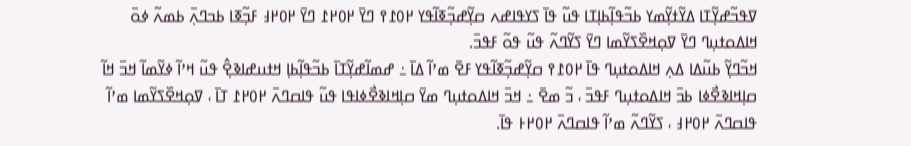ߜߟߏ߬ߝߌ߲߬ߠߊ ߡߌ߬ߙߌ߲߬ߘߌ ߕߏ߬ߟߊ߲߬ߕߊ߲ߠߊ ߟߎ߬ ߟߊ߫ ߖߌߟߊߝߍ ߛߌ߲߬ߝߏ߲߬ߧߊ߬ߟߌ ߂߀߁߉ ߣߌ߫ ߂߀߂߁ ߣߌ߫ ߂߀߂߃ ߓߏ߲߬ߧߊ ߕߏߣߍ߲߫ ߕߘߍ߬ ߦߋ߫ ߞߊߡߋߙߎ߲ߣ ߣߌ߫ ߜߋ߲ߞߐ߰ߖߌ߬ߘߊ ߣߌ߫ ߖߌ߬ߣߍ߬ ߟߎ߬ ߟߋ߬ ߓߟߏ߫.
ߞߏ߬ߣߌ߲߬ ߕߎ߬ߡߊ ߡߍ߲ ߞߊߡߋߙߎ߲ߣ ߟߊ߫ ߂߀߁߉ ߛߌ߲߬ߝߏ߲߬ߧߊ߬ߟߌ ߓߐ߫ ߘߴߊ߬ ߡߊ߫ ߸ ߝߘߊ߬ߝߌ߲߬ߠߊ߫ ߕߏ߬ߟߊ߲߬ߕߊ߲ ߞߙߎߝߊߢߐ߲߮ ߟߎ߬ ߞߴߊ߬ ߦߌ߬ߘߊ߬ ߞߏ߫ ߞߊ߬ ߛߊ߲ߞߊߢߐ߯ߦߊ ߕߏ߫ ߞߊߡߋߙߎ߲ߣ ߓߟߏ߫ ، ߏ߬ ߘߐ߫ ߸ ߞߏ߫ ߞߊߡߋߙߎ߲ߣ ߘߌ߫ ߛߊ߲ߞߊߢߐ߯ߦߊߟߊ ߟߎ߬ ߟߊߛߣߍ߫ ߂߀߂߁ ߠߊ߫ ، ߜߋ߲ߞߐ߰ߖߌ߬ߘߊ ߘߴߊ߬ ߟߊߛߣߍ߫ ߂߀߂߃ ، ߖߌ߬ߣߍ߬ ߘߴߊ߬ ߟߊߛߣߍ߫ ߂߀߂߅ ߟߊ߫.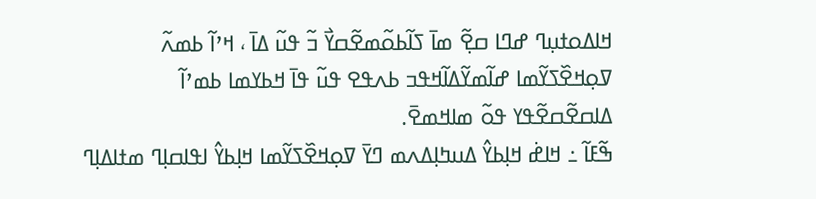ߞߊߡߋߙߎ߲ߣ ߝߣߊ ߛߐ߲߬ ߘߊ߫ ߖߊ߬ߕߋ߬ߘߐ߬ߛߌ߯ ߏ߬ ߟߎ߬ ߡߊ߫ ، ߞߴߊ߬ ߕߘߍ߬ ߜߋ߲ߞߐ߰ߖߌ߬ߘߊ ߝߊ߬ߘߌ߬ߡߊ߬ߞߟߏ ߕߍߟߐ ߟߎ߬ ߟߊ߫ ߞߕߌߘߊ ߕߘߴߊ߬ ߡߊߛߐ߬ߛߐ߬ߟߌ ߟߋ߬ ߘߊߞߘߐ߫.
ߒ߬ߓߊ߬ ߸ ߞߊߝ߭ ߞߊ߲ߕߌ߮ ߡߎߤߊ߲ߡߍߘ ߣߌ߫ ߜߋ߲ߞߐ߰ߖߌ߬ߘߊ ߞߊ߲ߕߌ߮ ߊߟߊߛߊ߲ߣ ߘߙߊߡߊ߲ߣ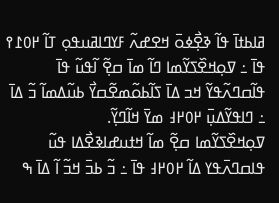ߥߊߕߙߊ߫ ߟߊ߬ ߢߐ߲߯ߦߋ߫ ߞߐߝߍ߬ ߓߌߣߊߥߎߟߋ߲ ߠߊ߬ ߂߀߁߉ ߟߊ߫ ߸ ߜߋ߲ߞߐ߰ߖߌ߬ߘߊ ߣߊ߬ ߘߊ߫ ߛߐ߲߬ ߊ߬ߟߎ߬ ߟߊ߫ ߟߊ߬ߛߣߍ߬ߟߌ߬ ߞߏ ߡߊ߫ ߖߊ߬ߕߋ߬ߘߐ߬ߛߌ߯ ߕߎ߬ߡߘߊ߬ ߏ߬ ߡߊ߫ ߸ ߣߊߟߌ߬ߡߎ߲߫ ߂߀߂߃ ߘߌ߫ ߞߊ߬ߣߌ߲߬.
ߜߋ߲ߞߐ߰ߖߌ߬ߘߊ ߛߐ߲߬ ߘߊ߬ ߞߙߎߝߊߢߐ߯ߡߊ ߟߎ߬ ߟߊߛߣߍ߫ߟߌ ߡߊ߬ ߂߀߂߃ ߟߊ߫ ߸ ߏ߬ ߕߏ߫ ߞߏ߬ ߊ߬ ߡߊ߫ ߒ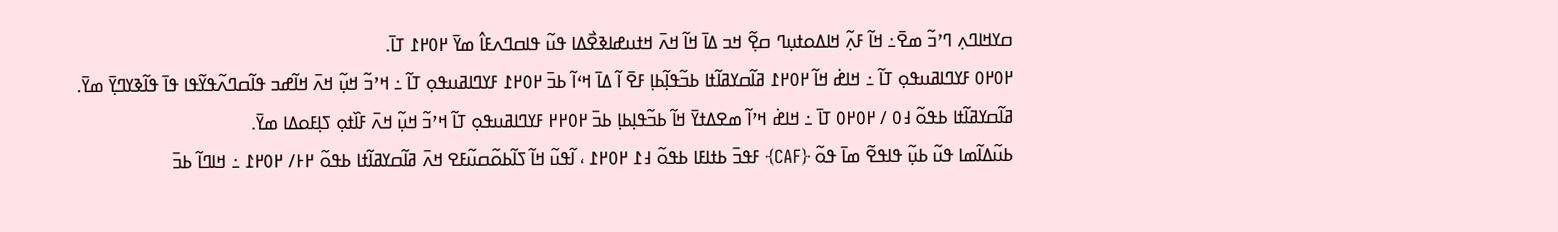ߛߌߞߊߣߍ߲ ߣߴߏ߬ ߘߐ߫߸ ߞߊ߬ ߓߍ߲߬ ߞߊߡߋߙߎ߲ߣ ߛߐ߲߬ ߞߏ ߡߊ߫ ߞߊ߬ ߞߍ߫ ߞߙߎߝߊߢߐ߯ߡߊ ߟߎ߬ ߟߊߛߣߍߓߊ߮ ߘߌ߫ ߂߀߂߁ ߠߊ߫.
߂߀߂߀ ߓߌߣߊߥߎߟߋ߲ ߠߊ߬ ߸ ߞߊߝ߭ ߞߊ߬ ߂߀߂߁ ߥߊ߬ߛߌߥߊ߬ߙߊ ߕߏ߬ߟߊ߲߬ߕߊ߲ ߓߐ߫ ߊ߬ ߡߊ߫ ߞߵߊ߬ ߕߏ߫ ߂߀߂߁ ߓߌߣߊߥߎߟߋ߲ ߠߊ߬ ߸ ߞߴߏ߬ ߞߎ߲߬ ߞߍ߫ ߞߊ߬ߝߏ ߟߊ߬ߛߣߍ߬ߟߌ߬ߟߊ ߟߊ߫ ߟߊ߬ߢߌߣߌ߲߫ ߘߌ߫.
ߥߊ߬ߛߌߥߊ߬ߙߊ ߕߟߋ߬ ߃߀ / ߂߀߂߀ ߠߊ߫ ߸ ߞߊߝ߭ ߞߴߊ߬ ߘߐߡߙߌ߫ ߞߊ߬ ߕߏ߬ߟߊ߲ߕߊ߲ ߕߏ߫ ߂߀߂߂ ߓߌߣߊߥߎߟߋ߲ ߠߊ߬ ߞߴߏ߬ ߞߎ߲߬ ߞߍ߫ ߓߊ߰ߙߋ߲ ߖߊ߲ߓߋߡߊ ߘߌ߫.
ߕߎ߬ߡߊ߬ߘߊ ߟߎ߬ ߕߎ߲߬ ߟߊߟߐ߬ ߘߊ߫ ߟߋ߬ ﴿CAF﴾ ߓߟߏ߫ ߕߙߊߓߊ ߕߟߋ߬ ߃߁ ߂߀߂߁ ، ߊ߬ߟߎ߬ ߞߊ߬ ߖߊ߬ߕߋ߬ߛߎ߬ߓߐ ߞߍ߫ ߥߊ߬ߛߌߥߊ߬ߙߊ ߕߟߋ߬ ߂߅/ ߂߀߂߁ ߸ ߞߊߣߊ߬ ߕߏ߫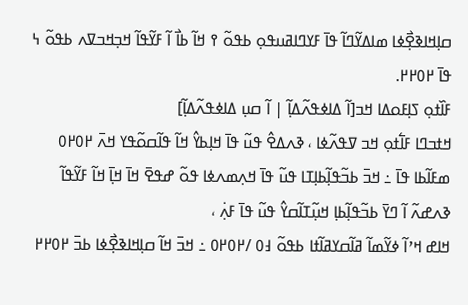ߛߊ߲ߞߊߢߐ߲߯ߦߊ ߘߊߡߌ߬ߣߊ߬ ߟߊ߫ ߓߌߣߊߥߎߟߋ߲ ߕߟߋ߬ ߉ ߞߊ߬ ߕߊ߯ ߊ߬ ߓߌ߬ߟߊ߬ ߞߏ߲ߞߏߜߍ ߕߟߋ߬ ߆ ߟߊ߫ ߂߀߂߂.
ߓߊ߰ߙߋ߲ ߖߊ߲ߓߋߡߊ ߞߏ[ߊ߬ ߡߊߦߟߍ߬ߡߊ߲߬ | ߊ߬ ߛߎ߲ ߡߊߦߟߍ߬ߡߊ߲߬]
ߞߙߏߣߊ ߓߊ߱ߙߋ߲ ߞߏ ߜߟߍ߬ߦߊ ، ߢߍߡߐ߮ ߟߎ߬ ߟߊ߫ ߞߊ߲ߕߌ߮ ߞߊ߬ ߟߊ߬ߛߋ߬ߟߌ ߞߍ߫ ߂߀߂߀ ߘߓߊ߬ߕߊ ߟߊ߫ ߸ ߞߏ߫ ߕߏ߬ߟߊ߲߬ߕߊ߲ߠߊ ߟߎ߬ ߟߊ߫ ߞߍ߲ߘߍߦߊ ߟߋ߬ ߝߟߐ߫ ߞߊ߫ ߞߊ߲߫ ߞߊ߬ ߓߌ߬ߟߊ߬ ߢߍߝߍ߬ ߊ߬ ߣߌ߫ ߕߏ߬ߟߊ߲߬ߕߊ߲ ߞߎ߲߬ߠߊ߬ߛߌ߮ ߟߎ߬ ߟߊ߫ ߓߍ߲߭ ،
ߞߊߝ ߞߴߊ߬ ߦߌ߬ߘߊ߬ ߥߊ߬ߛߌߥߊ߬ߙߊ ߕߟߋ߬ ߃߀ /߂߀߂߀ ߸ ߞߏ߫ ߞߊ߬ ߛߊ߲ߞߊߢߐ߲߯ߦߊ ߕߏ߫ ߂߀߂߂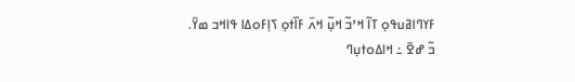ߓߌߣߊߥߎߟߋ߲ ߠߊ߬ ߞߴߏ߬ ߞߎ߲߬ ߞߍ߫ ߓߊ߰ߙߋ߲ ߖߊ߲ߓߋߡߊ ߟߊߞߏ ߘߌ߫.
ߏ߬ ߝߐ߫ ߸ ߞߊߡߋߙߎ߲ߣ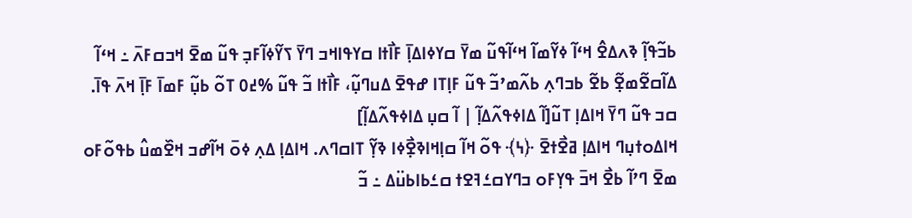ߕߏ߬ߟߊ߲߬ ߢߍߡߐ߮ ߞߵߊ߬ ߦߌ߬ߘߊ߬ ߞߵߊ߬ߟߎ߬ ߘߌ߫ ߛߌߦߊߡߊ߲߫ ߓߊ߯ߙߊ ߛߌߟߊߞߏ ߣߌ߫ ߖߌ߬ߦߊ߬ߓߏ߲ ߟߎ߬ ߘߐ߫ ߞߏߛߓߍ߫ ߸ ߞߵߊ߬ ߡߊ߬ߛߐ߬ߘߐ߲߬ ߕߐ߬ ߕߏߣߍ߲ ߕߍ߬ߘߴߏ߬ ߟߎ߬ ߓߊ߲ߠߊ ߝߟߐ߫ ߡߎߣߎ߲߬، ߓߊ߯ߙߊ ߏ߬ ߟߎ߬ %߄߀ ߠߋ߬ ߕߎ߲߬ ߓߘߊ߫ ߓߊ߲߫ ߞߍ߫ ߟߊ߫.
ߛߏ ߟߎ߬ ߣߌ߫ ߞߊߡߊ߲ ߠߎ߬[ߊ߬ ߡߊߦߟߍ߬ߡߊ߲߬ | ߊ߬ ߛߎ߲ ߡߊߦߟߍ߬ߡߊ߲߬]
ߞߊߡߋߙߎ߲ߣ ߞߊߡߊ߲ ߥߐ߯ߙߐ߫ ﴿߆﴾ ߟߋ߬ ߞߊ߬ ߛߊ߲ߞߊߢߐ߲߯ߦߊ ߢߌ߲߬ ߠߊߛߣߍ. ߞߊߡߊ߲ ߡߍ߲ ߦߋ߫ ߞߊ߬ߝߏ ߞߐ߰ߘߎ߮ ߕߟߋ߬ߓߋ ߘߐ߫ ߣߴߊ߬ ߕߐ߯ ߞߏ߫ ߟߌ߲ߓߋ ߏߣߌߛߑߔߐߙ ߛߑߕߊߕߎ߳ߡ ߸ ߏ߬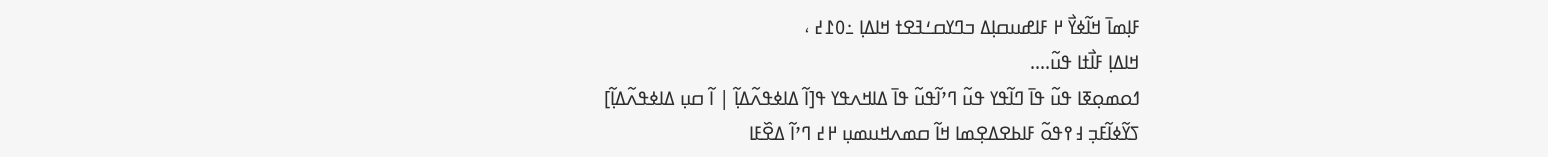ߓߊ߲ߘߊ߫ ߞߊ߬ߦߌ߯ ߂ ߓߊߝߎߛߊ߲ߡ ߏߣߌߛߑߔߐߙ ߞߊߡߊ߲ ߸߀߁߄ ،
ߞߊߡߊ߲ ߓߊ߯ߙߊ ߟߎ߬....
ߗߋߘߋ߲ߧߊ ߟߎ߬ ߟߊ߫ ߣߊ߬ߟߌ ߟߎ߬ ߣߴߊ߬ߟߎ߬ ߟߊ߫ ߡߊߞߍߟߌ ߟ[ߊ߬ ߡߊߦߟߍ߬ߡߊ߲߬ | ߊ߬ ߛߎ߲ ߡߊߦߟߍ߬ߡߊ߲߬]
ߖߌ߬ߦߊ߬ߓߏ߲ ߃߉ߟߋ߬ ߓߊߕߐߡߐ߲ߘߊ ߞߊ߬ ߛߘߍߞߎߘߎ߲ ߂߄ ߣߴߊ߬ ߡߐ߰ߓߊ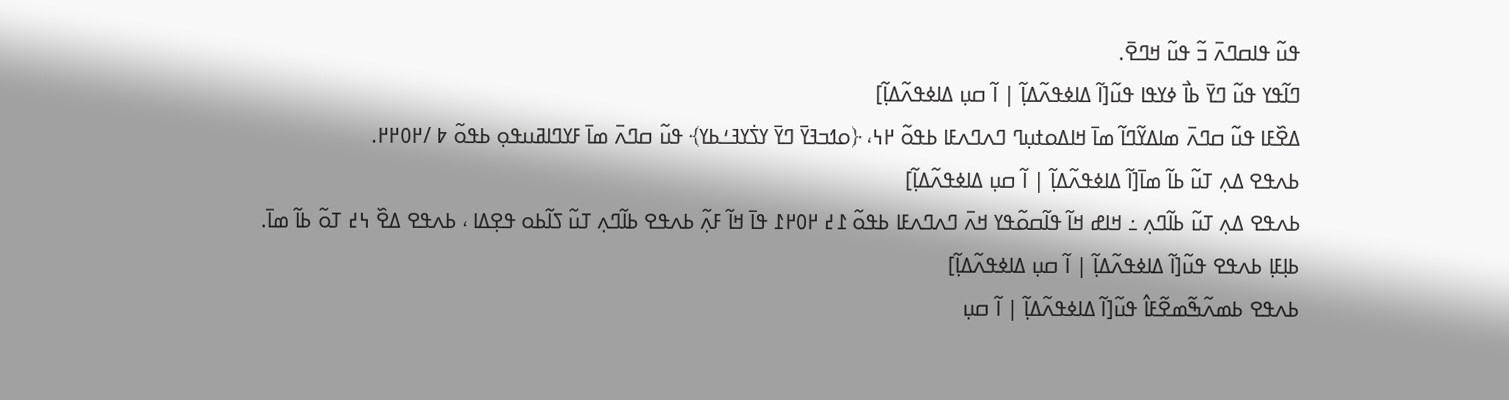ߟߎ߬ ߟߊߛߣߍ߫ ߏ߬ ߟߎ߬ ߞߣߐ߫.
ߣߊ߬ߟߌ ߟߎ߬ ߣߌ߫ ߕߊ߯ ߦߌߟߊ ߟߎ߬[ߊ߬ ߡߊߦߟߍ߬ߡߊ߲߬ | ߊ߬ ߛߎ߲ ߡߊߦߟߍ߬ߡߊ߲߬]
ߡߐ߰ߓߊ ߟߎ߬ ߛߣߍ߫ ߘߊߡߌ߬ߣߊ߬ ߘߊ߫ ߞߊߡߋߙߎ߲ߣ ߣߍߣߍߓߊ ߕߟߋ߬ ߂߆، ﴿ߋߗߏߔߌ߫ ߣߌ߫ ߌߖ߭ߌߔߑߕߌ﴾ ߟߎ߬ ߛߣߍ߫ ߘߊ߫ ߓߌߣߊߥߎߟߋ߲ ߕߟߋ߬ ߈ /߂߀߂߂.
ߕߍߟߐ ߡߍ߲ ߠߎ߬ ߕߊ߬ ߘߊ߫[ߊ߬ ߡߊߦߟߍ߬ߡߊ߲߬ | ߊ߬ ߛߎ߲ ߡߊߦߟߍ߬ߡߊ߲߬]
ߕߍߟߐ ߡߍ߲ ߠߎ߬ ߕߊ߬ߣߍ߲ ߸ ߞߊߝ ߞߊ߬ ߟߊ߬ߛߋ߬ߟߌ ߞߍ߫ ߣߍߣߍߓߊ ߕߟߋ߬ ߁߄ ߂߀߂߁ ߟߊ߫ ߞߊ߬ ߓߍ߲߬ ߕߍߟߐ ߕߊ߬ߣߍ߲ ߠߎ߬ ߖߊ߬ߕߋ ߟߐ߲ߡߊ ، ߕߍߟߐ ߡߐ߰ ߆߄ ߠߋ߬ ߕߊ߬ ߘߊ߫.
ߕߊ߲ߓߊ߲ ߕߍߟߐ ߟߎ߬[ߊ߬ ߡߊߦߟߍ߬ߡߊ߲߬ | ߊ߬ ߛߎ߲ ߡߊߦߟߍ߬ߡߊ߲߬]
ߕߍߟߐ ߕߘߍ߬ߒ߬ߘߐ߬ߓߊ߮ ߟߎ߬[ߊ߬ ߡߊߦߟߍ߬ߡߊ߲߬ | ߊ߬ ߛߎ߲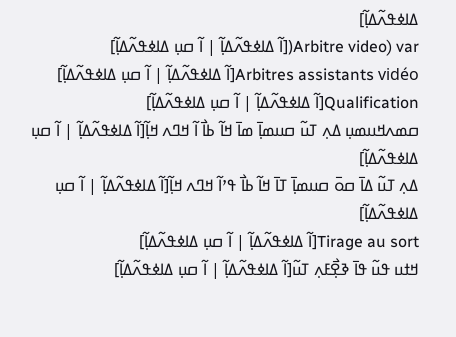ߡߊߦߟߍ߬ߡߊ߲߬]
Arbitre video) var([ߊ߬ ߡߊߦߟߍ߬ߡߊ߲߬ | ߊ߬ ߛߎ߲ ߡߊߦߟߍ߬ߡߊ߲߬]
Arbitres assistants vidéo[ߊ߬ ߡߊߦߟߍ߬ߡߊ߲߬ | ߊ߬ ߛߎ߲ ߡߊߦߟߍ߬ߡߊ߲߬]
Qualification[ߊ߬ ߡߊߦߟߍ߬ߡߊ߲߬ | ߊ߬ ߛߎ߲ ߡߊߦߟߍ߬ߡߊ߲߬]
ߛߘߍߞߎߘߎ߲ ߡߍ߲ ߠߎ߬ ߛߎߘߊ߲߫ ߘߊ߫ ߞߊ߬ ߕߊ߯ ߊ߬ ߞߣߍ ߞߊ߲߬[ߊ߬ ߡߊߦߟߍ߬ߡߊ߲߬ | ߊ߬ ߛߎ߲ ߡߊߦߟߍ߬ߡߊ߲߬]
ߡߍ߲ ߠߎ߬ ߡߊ߫ ߛߋ߫ ߛߎߘߊ߲߫ ߠߊ߫ ߞߊ߬ ߕߊ߯ ߟߴߊ߬ ߞߣߍ ߞߊ߲߬[ߊ߬ ߡߊߦߟߍ߬ߡߊ߲߬ | ߊ߬ ߛߎ߲ ߡߊߦߟߍ߬ߡߊ߲߬]
Tirage au sort[ߊ߬ ߡߊߦߟߍ߬ߡߊ߲߬ | ߊ߬ ߛߎ߲ ߡߊߦߟߍ߬ߡߊ߲߬]
ߞߙߎ ߟߎ߬ ߟߊ߫ ߢߐ߲߯ߓߍ߲ ߠߎ߬[ߊ߬ ߡߊߦߟߍ߬ߡߊ߲߬ | ߊ߬ ߛߎ߲ ߡߊߦߟߍ߬ߡߊ߲߬]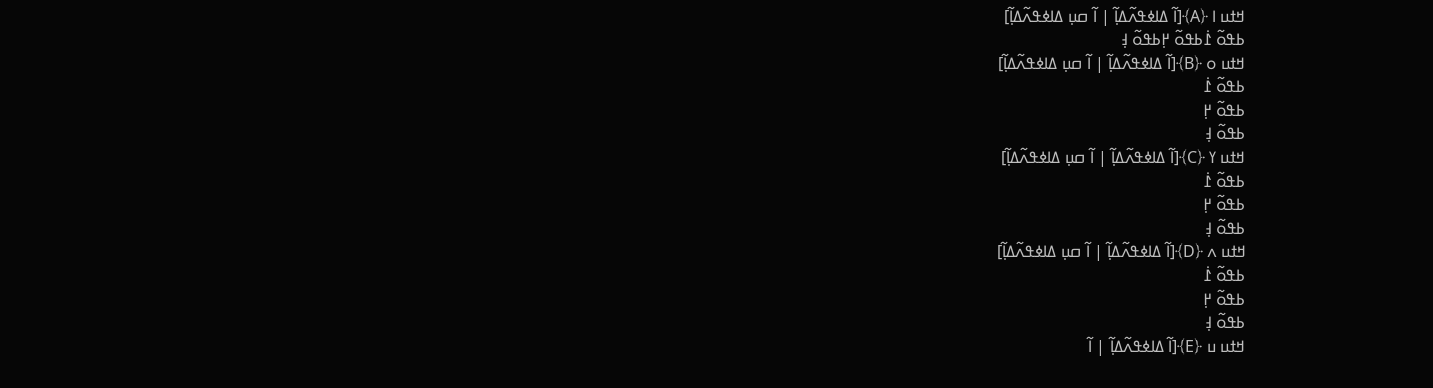ߞߙߎ ߊ ﴿A﴾[ߊ߬ ߡߊߦߟߍ߬ߡߊ߲߬ | ߊ߬ ߛߎ߲ ߡߊߦߟߍ߬ߡߊ߲߬]
ߕߟߋ߬ ߁߭ߕߟߋ߬ ߂߲ߕߟߋ߬ ߃߲
ߞߙߎ ߋ ﴿B﴾[ߊ߬ ߡߊߦߟߍ߬ߡߊ߲߬ | ߊ߬ ߛߎ߲ ߡߊߦߟߍ߬ߡߊ߲߬]
ߕߟߋ߬ ߁߭
ߕߟߋ߬ ߂߲
ߕߟߋ߬ ߃߲
ߞߙߎ ߌ ﴿C﴾[ߊ߬ ߡߊߦߟߍ߬ߡߊ߲߬ | ߊ߬ ߛߎ߲ ߡߊߦߟߍ߬ߡߊ߲߬]
ߕߟߋ߬ ߁߭
ߕߟߋ߬ ߂߲
ߕߟߋ߬ ߃߲
ߞߙߎ ߍ ﴿D﴾[ߊ߬ ߡߊߦߟߍ߬ߡߊ߲߬ | ߊ߬ ߛߎ߲ ߡߊߦߟߍ߬ߡߊ߲߬]
ߕߟߋ߬ ߁߭
ߕߟߋ߬ ߂߲
ߕߟߋ߬ ߃߲
ߞߙߎ ߎ ﴿E﴾[ߊ߬ ߡߊߦߟߍ߬ߡߊ߲߬ | ߊ߬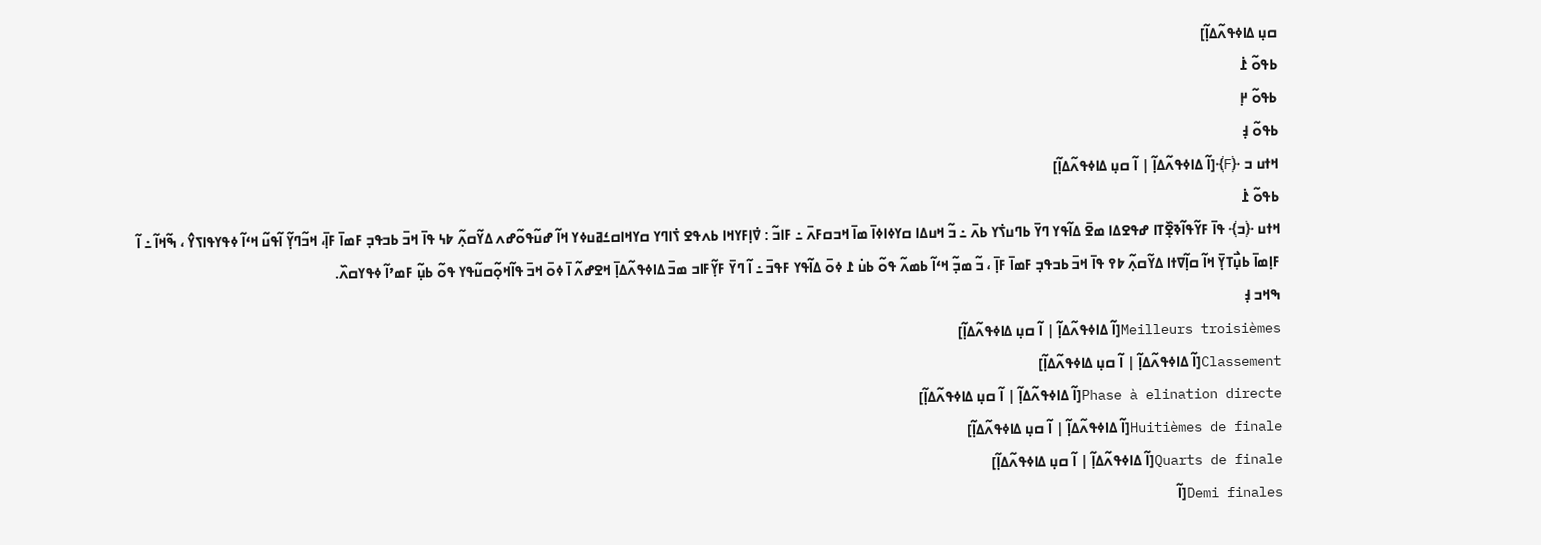ߛߎ߲ ߡߊߦߟߍ߬ߡߊ߲߬]
ߕߟߋ߬ ߁߭
ߕߟߋ߬ ߂߲
ߕߟߋ߬ ߃߲
ߞߙߎ ߏ ﴿F﴾[ߊ߬ ߡߊߦߟߍ߬ߡߊ߲߬ | ߊ߬ ߛߎ߲ ߡߊߦߟߍ߬ߡߊ߲߬]
ߕߟߋ߬ ߁߭
ߞߙߎ ﴿ߏ﴾ ߟߊ߫ ߓߌ߬ߟߊ߬ߢߐ߲߰ߠߊ ߝߟߐߡߊ ߘߐ߫ ߡߊ߬ߟߌ ߣߌ߫ ߕߣߎߖ߭ߌ ߕߍ߫ ߸ ߏ߬ ߞߎߡߊ ߛߌߦߊߦߊ߫ ߘߊ߫ ߞߏߛߓߍ߫ ߸ ߓߊߏ߬ : ߜ߭ߊ߲ߓߌߞߊ ߕߍߟߐ ߖ߭ߊߣߌ ߛߌߞߊߛߑߥߎߦߌ ߞߊ߬ ߝߎ߬ߟߋ߬ߝߍ ߡߌ߬ߛߍ߲߬ ߈߆ ߟߊ߫ ߞߏ߫ ߕߏߟߏ߲ ߓߘߊ߫ ߓߊ߲߫، ߞߏ߬ߣߌ߲߬ ߊ߬ߟߎ߬ ߞߵߊ߬ ߦߟߌߟߊߖߌ߮ ، ߒ߬ߞߊ߬ ߸ ߊ߬ ߓߊ߲ߘߊ߫ ߕߎ߲߯ߠߌ߲߫ ߞߊ߬ ߛߊ߲߬ߜߙߊ ߡߌ߬ߛߍ߲߬ ߈߉ ߟߊ߫ ߞߏ߫ ߕߏߟߏ߲ ߓߘߊ߫ ߓߊ߲߫ ، ߏ߬ ߘߏ߲߬ ߞߵߊ߬ ߕߘߍ߬ ߟߋ߬ ߕߎ߭ ߁ ߦߋ߫ ߡߊ߬ߟߌ ߓߟߏ߫ ߸ ߊ߬ ߣߌ߫ ߓߌ߲߬ߓߊߏ ߘߏ߫ ߡߊߦߟߍ߬ߡߊ߲߫ ߞߐߝߍ߬ ߊ߫ ߦߋ߫ ߞߏ߫ ߟߊ߬ߞߋ߲߬ߛߎ߬ߟߌ ߟߋ߬ ߕߎ߲߬ ߓߘߴߊ߬ ߦߟߌߛߍ߰.
ߒߞߏ ߃߲
Meilleurs troisièmes[ߊ߬ ߡߊߦߟߍ߬ߡߊ߲߬ | ߊ߬ ߛߎ߲ ߡߊߦߟߍ߬ߡߊ߲߬]
Classement[ߊ߬ ߡߊߦߟߍ߬ߡߊ߲߬ | ߊ߬ ߛߎ߲ ߡߊߦߟߍ߬ߡߊ߲߬]
Phase à elination directe[ߊ߬ ߡߊߦߟߍ߬ߡߊ߲߬ | ߊ߬ ߛߎ߲ ߡߊߦߟߍ߬ߡߊ߲߬]
Huitièmes de finale[ߊ߬ ߡߊߦߟߍ߬ߡߊ߲߬ | ߊ߬ ߛߎ߲ ߡߊߦߟߍ߬ߡߊ߲߬]
Quarts de finale[ߊ߬ ߡߊߦߟߍ߬ߡߊ߲߬ | ߊ߬ ߛߎ߲ ߡߊߦߟߍ߬ߡߊ߲߬]
Demi finales[ߊ߬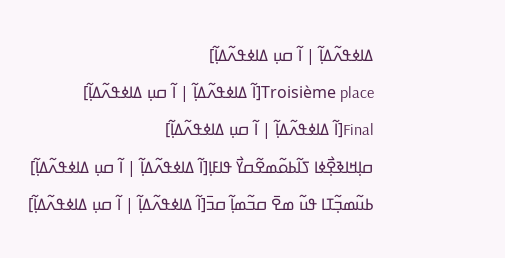ߡߊߦߟߍ߬ߡߊ߲߬ | ߊ߬ ߛߎ߲ ߡߊߦߟߍ߬ߡߊ߲߬]
Troisième place[ߊ߬ ߡߊߦߟߍ߬ߡߊ߲߬ | ߊ߬ ߛߎ߲ ߡߊߦߟߍ߬ߡߊ߲߬]
Final[ߊ߬ ߡߊߦߟߍ߬ߡߊ߲߬ | ߊ߬ ߛߎ߲ ߡߊߦߟߍ߬ߡߊ߲߬]
ߛߊ߲ߞߊߢߐ߲߯ߦߊ ߖߊ߬ߕߋ߬ߘߐ߬ߛߌ߯ ߟߊߓߊ߲[ߊ߬ ߡߊߦߟߍ߬ߡߊ߲߬ | ߊ߬ ߛߎ߲ ߡߊߦߟߍ߬ߡߊ߲߬]
ߕߎ߬ߘߏ߲߬ߠߊ ߟߎ߬ ߘߐ߫ ߛߏ߬ߘߊ߲߬ ߛߏ߫[ߊ߬ ߡߊߦߟߍ߬ߡߊ߲߬ | ߊ߬ ߛߎ߲ ߡߊߦߟߍ߬ߡߊ߲߬]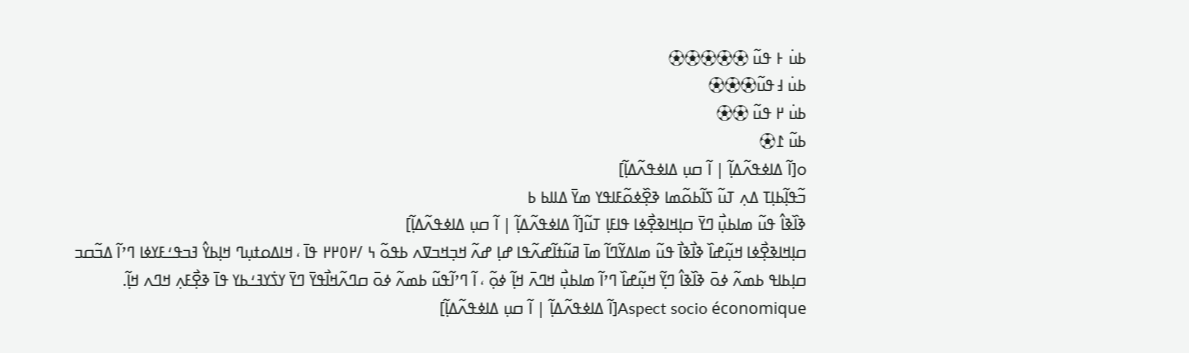ߕߎ߭ ߅ ߟߎ߬ ⚽⚽⚽⚽⚽
ߕߎ߭ ߃ߟߎ߬⚽⚽⚽
ߕߎ߭ ߂ ߟߎ߬ ⚽⚽
ߕߎ߬ ߁⚽
ߋ[ߊ߬ ߡߊߦߟߍ߬ߡߊ߲߬ | ߊ߬ ߛߎ߲ ߡߊߦߟߍ߬ߡߊ߲߬]
ߏ߬ߟߊ߲߬ߕߊ߲ߠ ߡߍ߲ ߠߎ߬ ߖߊ߬ߕߋ߬ߘߊ ߢߐ߲߰ߦߋ߬ߓߊߟߌ ߘߌ߫ ߡߊߊߕ ߕ
ߢߊ߰ߢߊ߮ ߟߎ߬ ߘߊߕߎ߲߯ ߣߌ߫ ߛߊ߲ߞߊߢߐ߲߯ߦߊ ߟߊߓߊ߲ ߠߎ߬[ߊ߬ ߡߊߦߟߍ߬ߡߊ߲߬ | ߊ߬ ߛߎ߲ ߡߊߦߟߍ߬ߡߊ߲߬]
ߛߊ߲ߞߊߢߐ߲߯ߦߊ ߞߎ߲߬ߝߊ߰ ߢߊ߯ߢߊ߯ ߟߎ߬ ߘߊߡߌ߬ߣߊ߬ ߘߊ߫ ߥߎ߬ߙߊ߬ߝߍ߬ߟߊ ߝߊ߲ ߝߍ߬ ߞߏ߲ߞߏߜߍ ߕߟߋ߬ ߆ /߂߀߂߂ ߟߊ߫ ، ߞߊߡߋߙߎ߲ߣ ߞߊ߲ߕߌ߮ ߔߏߟߑߓߌߦߊ ߣߴߊ߬ ߡߏ߬ߛߏ ߛߊ߲ߕߊߟ ߕߘߍ߬ ߦߋ߫ ߢߊ߰ߢߊ߮ ߣߌ߲߬ ߞߎ߲߬ߝߊ߰ ߣߴߊ߬ ߘߊߕߎ߲߯ ߞߣߍ߫ ߞߊ߲߬ ߦߋ߲߬ ، ߊ߬ ߣߴߊ߬ߟߎ߬ ߕߘߍ߬ ߦߋ߫ ߛߣߍ߬ߞߊ߯ߟߌ߫ ߣߌ߫ ߌߖ߭ߌߔߑߕߌ ߟߊ߫ ߢߐ߲߯ߓߍ߲ ߞߣߍ ߞߊ߲߬.
Aspect socio économique[ߊ߬ ߡߊߦߟߍ߬ߡߊ߲߬ | ߊ߬ ߛߎ߲ ߡߊߦߟߍ߬ߡߊ߲߬]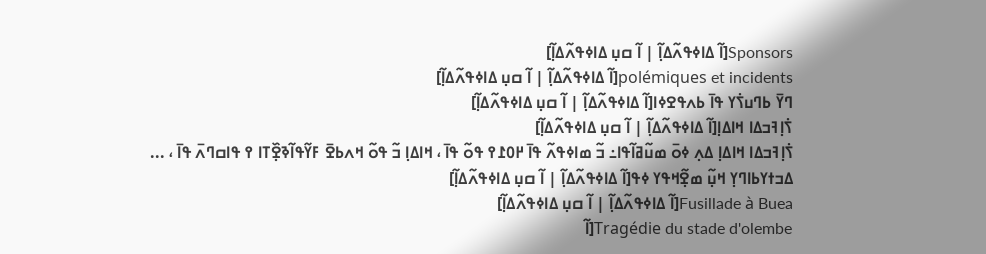Sponsors[ߊ߬ ߡߊߦߟߍ߬ߡߊ߲߬ | ߊ߬ ߛߎ߲ ߡߊߦߟߍ߬ߡߊ߲߬]
polémiques et incidents[ߊ߬ ߡߊߦߟߍ߬ߡߊ߲߬ | ߊ߬ ߛߎ߲ ߡߊߦߟߍ߬ߡߊ߲߬]
ߣߌ߫ ߕߣߎߖ߭ߌ ߟߊ߫ ߕߍߟߐߦߊ[ߊ߬ ߡߊߦߟߍ߬ߡߊ߲߬ | ߊ߬ ߛߎ߲ ߡߊߦߟߍ߬ߡߊ߲߬]
ߖ߭ߊ߲ߔߏߡߊ ߞߊߡߊ߲[ߊ߬ ߡߊߦߟߍ߬ߡߊ߲߬ | ߊ߬ ߛߎ߲ ߡߊߦߟߍ߬ߡߊ߲߬]
ߖ߭ߊ߲ߔߏߡߊ ߞߊߡߊ߲ ߡߍ߲ ߦߋ߫ ߘߎ߬ߥߊ߬ߟߊ߸ ߏ߬ ߘߊߦߟߍ߬ ߟߊ߫ ߂߀߁߉ ߟߋ߬ ߟߊ߫ ، ߞߊߡߊ߲ ߏ߬ ߟߋ߬ ߞߍߕߐ߫ ߓߌ߬ߟߊ߬ߢߐ߲߰ߠߊ ߉ ߟߊߛߣߍ߫ ߟߊ߫ ، ...
ߡߏߙߌߕߊߣߌ߲ ߞߎ߲߬ ߘߐ߲߬ߞߟߌ ߦߟ[ߊ߬ ߡߊߦߟߍ߬ߡߊ߲߬ | ߊ߬ ߛߎ߲ ߡߊߦߟߍ߬ߡߊ߲߬]
Fusillade à Buea[ߊ߬ ߡߊߦߟߍ߬ߡߊ߲߬ | ߊ߬ ߛߎ߲ ߡߊߦߟߍ߬ߡߊ߲߬]
Tragédie du stade d'olembe[ߊ߬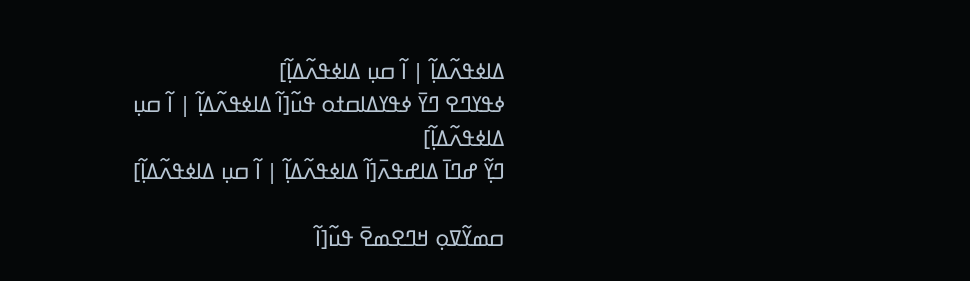ߡߊߦߟߍ߬ߡߊ߲߬ | ߊ߬ ߛߎ߲ ߡߊߦߟߍ߬ߡߊ߲߬]
ߦߟߌߣߐ ߣߌ߫ ߦߟߌߡߊߛߙߋ ߟߎ߬[ߊ߬ ߡߊߦߟߍ߬ߡߊ߲߬ | ߊ߬ ߛߎ߲ ߡߊߦߟߍ߬ߡߊ߲߬]
ߣߌ߲߬ ߝߣߊ߫ ߡߊߝߟߍ߫[ߊ߬ ߡߊߦߟߍ߬ߡߊ߲߬ | ߊ߬ ߛߎ߲ ߡߊߦߟߍ߬ߡߊ߲߬]

ߛߘߌ߬ߜߋ߲ ߞߣߐߘߐ߫ ߟߎ߬[ߊ߬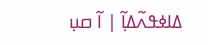ߡߊߦߟߍ߬ߡߊ߲߬ | ߊ߬ ߛߎ߲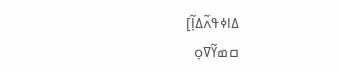ߡߊߦߟߍ߬ߡߊ߲߬]
ߛߘߌ߬ߜߋ߲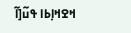ߞߐߞߊ߲ߕߊ ߟߎ߬[ߊ߬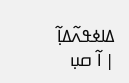ߡߊߦߟߍ߬ߡߊ߲߬ | ߊ߬ ߛߎ߲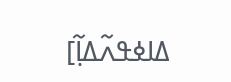ߡߊߦߟߍ߬ߡߊ߲߬]